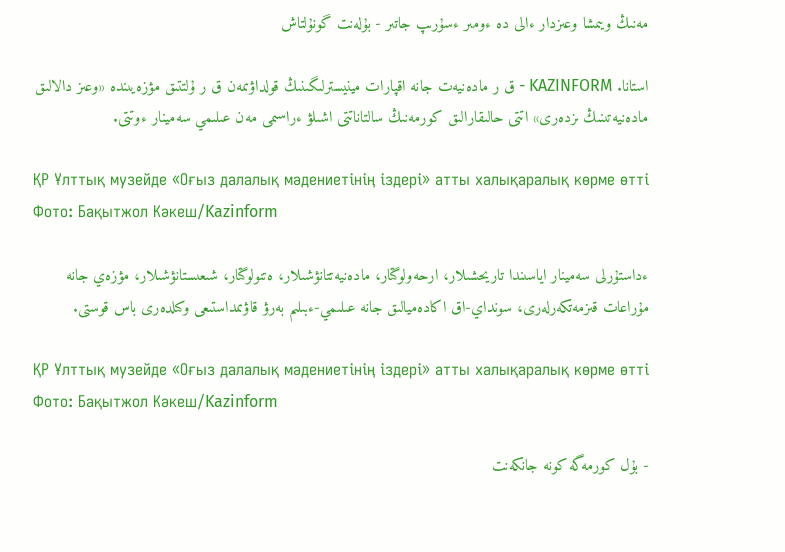مەنىڭ ويىمشا وعىزدار ءالى دە ءومىر ءسۇرىپ جاتىر - بۇلەنت گونۇلتاش

استانا. KAZINFORM - ق ر مادەنيەت جانە اقپارات مينيسترلىگىنىڭ قولداۋىمەن ق ر ۇلتتىق مۋزەيىندە «وعىز دالالىق مادەنيەتىنىڭ ىزدەرى» اتتى حالىقارالىق كورمەنىڭ سالتاناتتى اشىلۋ ءراسىمى مەن عىلىمي سەمينار ءوتتى.

ҚР Ұлттық музейде «Оғыз далалық мәдениетінің іздері» атты халықаралық көрме өтті
Фото: Бақытжол Кәкеш/Kazinform

ءداستۇرلى سەمينار اياسىندا تاريحشىلار، ارحەولوگتار، مادەنيەتتانۋشىلار، ەتنولوگتار، شىعىستانۋشىلار، مۋزەي جانە مۇراعات قىزمەتكەرلەرى، سونداي-اق اكادەميالىق جانە عىلىمي-ءبىلىم بەرۋ قاۋىمداستىعى وكىلدەرى باس قوستى.

ҚР Ұлттық музейде «Оғыз далалық мәдениетінің іздері» атты халықаралық көрме өтті
Фото: Бақытжол Кәкеш/Kazinform

- بۇل كورمەگە كونە جانكەنت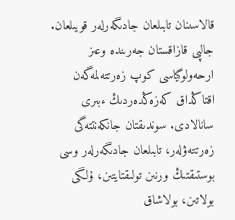قالاسىنان تابىلعان جادىگەرلەر قويىلعان. جالپى قازاقستان جەرىندە وعىز ارحەولوگياسى كوپ زەرتتەلمەگەن اقتاڭداق كەزەڭدەردىڭ ءبىرى سانالادى. سوندىقتان جانكەنتتەگى زەرتتەۋلەر، تابىلعان جادىگەرلەر وسى بوستىقتىڭ ورنىن تولىقتايتىن، ۇلگى بولاتىن، بولاشاق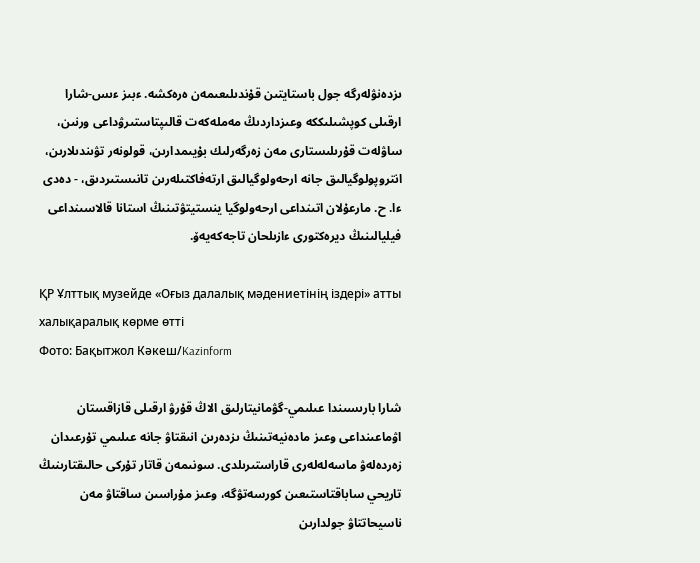ىزدەنۋلەرگە جول باستايتىن قۇندىلىعىمەن ەرەكشە. ءبىز ءىس-شارا ارقىلى كوپشىلىككە وعىزداردىڭ مەملەكەت قالىپتاستىرۋداعى ورنىن، ساۋلەت قۇرىلىستارى مەن زەرگەرلىك بۇيىمدارىن، قولونەر تۋىندىلارىن، انتروپولوگيالىق جانە ارحەولوگيالىق ارتەفاكتىلەرىن تانىستىردىق، - دەدى ءا. ح. مارعۇلان اتىنداعى ارحەولوگيا ينستيتۋتىنىڭ استانا قالاسىنداعى فيليالىنىڭ ديرەكتورى ءازىلحان تاجەكەيەۆ.

ҚР Ұлттық музейде «Оғыз далалық мәдениетінің іздері» атты халықаралық көрме өтті
Фото: Бақытжол Кәкеш/Kazinform

شارا بارىسىندا عىلىمي-گۋمانيتارلىق الاڭ قۇرۋ ارقىلى قازاقستان اۋماعىنداعى وعىز مادەنيەتىنىڭ ىزدەرىن انىقتاۋ جانە عىلىمي تۇرعىدان زەردەلەۋ ماسەلەلەرى قاراستىرىلدى. سونىمەن قاتار تۇركى حالىقتارىنىڭ تاريحي ساباقتاستىعىن كورسەتۋگە، وعىز مۇراسىن ساقتاۋ مەن ناسيحاتتاۋ جولدارىن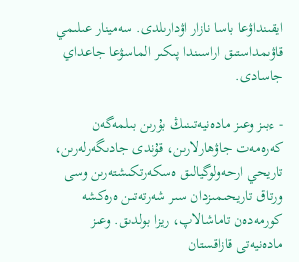ايقىنداۋعا باسا نازار اۋدارىلدى. سەمينار عىلىمي قاۋىمداستىق اراسىندا پىكىر الماسۋعا جاعداي جاسادى.

- ءبىز وعىز مادەنيەتىنىڭ بۇرىن بىلمەگەن كەرەمەت جاۋھارلارىن، قۇندى جادىگەرلەرىن، تاريحي ارحەولوگيالىق ەسكەرتكىشتەرىن وسى ورتاق تاريحىمىزدان سىر شەرتەتىن ەرەكشە كورمەدەن تاماشالاپ، ريزا بولدىق. وعىز مادەنيەتى قازاقستان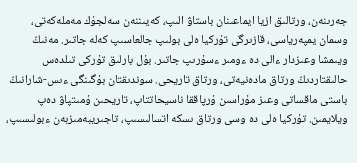جەرىنەن، ورتالىق ازيا ايماعىنان باستاۋ الىپ، كەيىننەن سەلجۇك مەملەكەتى، وسمان يمپەرياسى، قازىرگى تۇركيا ەلى بولىپ جالعاسىپ كەلە جاتىر. مەنىڭ ويىمشا وعىزدار ءالى دە ءومىر ءسۇرىپ جاتىر. بۇل بارلىق تۇركى تىلدەس حالىقتاردىڭ ورتاق مادەنيەتى، ورتاق تاريحى. سوندىقتان بۇگىنگى ءىس-شارانىڭ باستى ماقساتى وعىز مۇراسىن ۇرپاققا ناسيحاتتاپ، تاريحىن ۇمىتپاۋ دەپ ويلايمىن. تۇركيا ەلى دە وسى ورتاق ىسكە اتسالىسىپ، تاجىريبەمىزبەن ءبولىسىپ،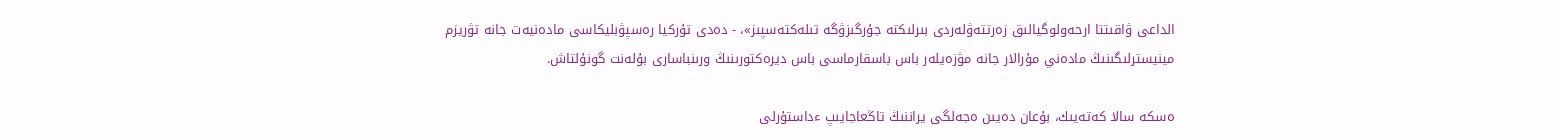الداعى ۋاقىتتا ارحەولوگيالىق زەرتتەۋلەردى بىرلىكتە جۇرگىزۋگە تىلەكتەسپىز»، - دەدى تۇركيا رەسپۋبليكاسى مادەنيەت جانە تۋريزم مينيسترلىگىنىڭ مادەني مۇرالار جانە مۋزەيلەر باس باسقارماسى باس ديرەكتورىنىڭ ورىنباسارى بۇلەنت گونۇلتاش.

ەسكە سالا كەتەيىك، بۇعان دەيىن ەجەلگى يراننىڭ تاڭعاجايىپ ءداستۇرلى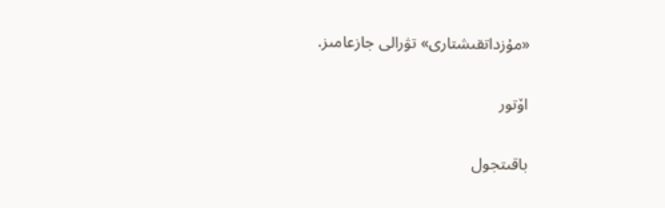«مۇزداتقىشتارى» تۋرالى جازعامىز.

اۆتور

باقىتجول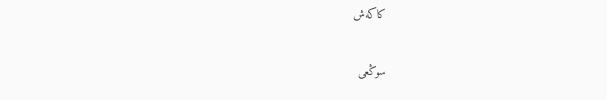كاكەش

سوڭعى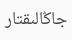جاڭالىقتار